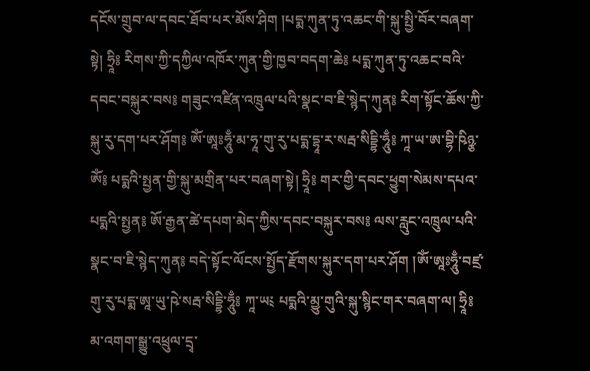དངོས་གྲུབ་ལ་དབང་ཐོབ་པར་མོས་ཤིག །པདྨ་ཀུན་ཏུ་འཆང་གི་སྐུ་སྤྱི་བོར་བཞག་སྟེ། ཧྲཱི༔ རིགས་ཀྱི་དཀྱིལ་འཁོར་ཀུན་གྱི་ཁྱབ་བདག་ཆེ༔ པདྨ་ཀུན་ཏུ་འཆང་བའི་དབང་བསྐུར་བས༔ གཟུང་འཛིན་འཁྲུལ་པའི་སྣང་བ་ཇི་སྙེད་ཀུན༔ རིག་སྟོང་ཆོས་ཀྱི་སྐུ་རུ་དག་པར་ཤོག༔ ཨོཾ་ཨཱཿཧཱུྃ་མ་ཧཱ་གུ་རུ་པདྨ་དྷཱ་ར་སརྦ་སིདྡྷི་ཧཱུྃ༔ ཀཱ་ཡ་ཨ་བྷི་ཥིཉྩ་ཨོཾ༔ པདྨའི་སྤྱན་གྱི་སྐུ་མགྲིན་པར་བཞག་སྟེ། ཧྲཱི༔ གར་གྱི་དབང་ཕྱུག་སེམས་དཔའ་པདྨའི་སྤྱན༔ ཨོ་རྒྱན་ཚེ་དཔག་མེད་ཀྱིས་དབང་བསྐུར་བས༔ ལས་རླུང་འཁྲུལ་པའི་སྣང་བ་ཇི་སྙེད་ཀུན༔ བདེ་སྟོང་ལོངས་སྤྱོད་རྫོགས་སྐུར་དག་པར་ཤོག །ཨོཾ་ཨཱཿཧཱུྃ་བཛྲ་གུ་རུ་པདྨ་ཨཱ་ཡུ་ཥེ་སརྦ་སིདྡྷི་ཧཱུྃ༔ ཀཱ་ཡ༴ པདྨའི་མྱུ་གུའི་སྐུ་སྙིང་གར་བཞག་ལ། ཧྲཱི༔ མ་འགག་སྒྱུ་འཕྲུལ་དྲྭ་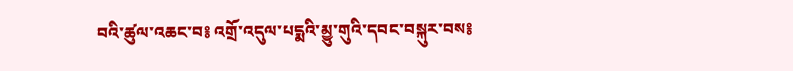བའི་ཚུལ་འཆང་བ༔ འགྲོ་འདུལ་པདྨའི་མྱུ་གུའི་དབང་བསྐུར་བས༔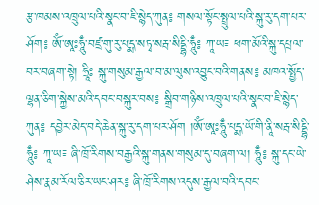རྩ་ཁམས་འཁྲུལ་པའི་སྣང་བ་ཇི་སྙེད་ཀུན༔ གསལ་སྟོང་སྤྲུལ་པའི་སྐུ་རུ་དག་པར་ཤོག༔ ཨོཾ་ཨཱཿཧཱུྃ་བཛྲ་གུ་རུ་པདྨ་སཏྭ་སརྦ་སིདྡྷི་ཧཱུྃ༔ ཀཱ་ཡ༴ ཕག་མོའི་སྐུ་དཔྲལ་བར་བཞག་སྟེ། ཧྲཱིཿ སྐུ་གསུམ་རྒྱལ་བ་མ་ལུས་འབྱུང་བའི་གནས༔ མཁའ་སྤྱོད་ལྷན་ཅིག་སྐྱེས་མའི་དབང་བསྐུར་བས༔ སྒྲིབ་གཉིས་འཁྲུལ་པའི་སྣང་བ་ཇི་སྙེད་ཀུན༔ དབྱེར་མེད་བདེ་ཆེན་སྐུ་རུ་དག་པར་ཤོག །ཨོཾ་ཨཱཿཧཱུྃ་པདྨ་ཡོ་གི་ནཱི་སརྦ་སིདྡྷི་ཧཱུྃ༔ ཀཱ་ཡ༴ ཞི་ཁྲོ་རིགས་བརྒྱའི་སྐུ་གནས་གསུམ་དུ་བཞག་ལ། ཧཱུྃ༔ སྐུ་དང་ཡེ་ཤེས་རྣམ་རོལ་ཅིར་ཡང་ཤར༔ ཞི་ཁྲོ་རིགས་འདུས་རྒྱལ་བའི་དབང་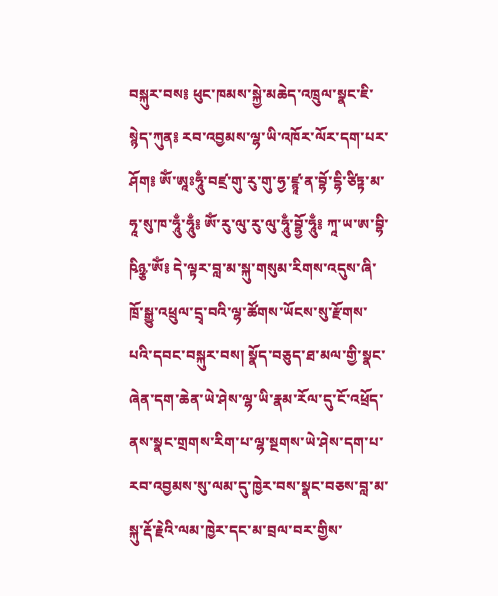བསྐུར་བས༔ ཕུང་ཁམས་སྐྱེ་མཆེད་འཁྲུལ་སྣང་ཇི་སྙེད་ཀུན༔ རབ་འབྱམས་ལྷ་ཡི་འཁོར་ལོར་དག་པར་ཤོག༔ ཨོཾ་ཨཱཿཧཱུྃ་བཛྲ་གུ་རུ་གུ་ཧྱ་ཛྙཱ་ན་བྷོ་དྷི་ཙིཏྟ་མ་ཧཱ་སུ་ཁ་ཧཱུྃ་ཧཱུྃ༔ ཨོཾ་རུ་ལུ་རུ་ལུ་ཧཱུྃ་བྷྱོ་ཧཱུྃ༔ ཀཱ་ཡ་ཨ་བྷི་ཥིཉྩ་ཨོཾ༔ དེ་ལྟར་བླ་མ་སྐུ་གསུམ་རིགས་འདུས་ཞི་ཁྲོ་སྒྱུ་འཕྲུལ་དྲྭ་བའི་ལྷ་ཚོགས་ཡོངས་སུ་རྫོགས་པའི་དབང་བསྐུར་བས། སྣོད་བཅུད་ཐ་མལ་གྱི་སྣང་ཞེན་དག་ཆེན་ཡེ་ཤེས་ལྷ་ཡི་རྣམ་རོལ་དུ་ངོ་འཕྲོད་ནས་སྣང་གྲགས་རིག་པ་ལྷ་སྔགས་ཡེ་ཤེས་དག་པ་རབ་འབྱམས་སུ་ལམ་དུ་ཁྱེར་བས་སྣང་བཅས་བླ་མ་སྐུ་རྡོ་རྗེའི་ལམ་ཁྱེར་དང་མ་བྲལ་བར་གྱིས་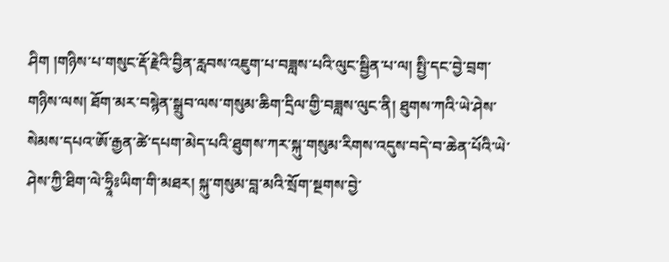ཤིག །གཉིས་པ་གསུང་རྡོ་རྗེའི་བྱིན་རླབས་འཇུག་པ་བཟླས་པའི་ལུང་སྦྱིན་པ་ལ། སྤྱི་དང་བྱེ་བྲག་གཉིས་ལས། ཐོག་མར་བསྙེན་སྒྲུབ་ལས་གསུམ་ཆིག་དྲིལ་གྱི་བཟླས་ལུང་ནི། ཐུགས་ཀའི་ཡེ་ཤེས་སེམས་དཔའ་ཨོ་རྒྱན་ཚེ་དཔག་མེད་པའི་ཐུགས་ཀར་སྐུ་གསུམ་རིགས་འདུས་བདེ་བ་ཆེན་པོའི་ཡེ་ཤེས་ཀྱི་ཐིག་ལེ་ཧྲཱིཿཡིག་གི་མཐར། སྐུ་གསུམ་བླ་མའི་སྲོག་སྔགས་བྱེ་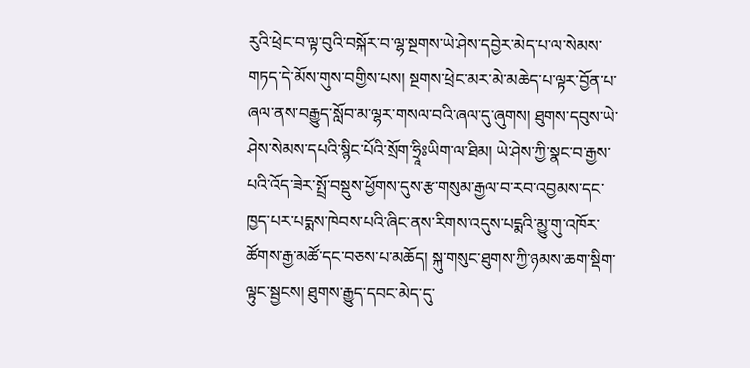རུའི་ཕྲེང་བ་ལྟ་བུའི་བསྐོར་བ་ལྷ་སྔགས་ཡེ་ཤེས་དབྱེར་མེད་པ་ལ་སེམས་གཏད་དེ་མོས་གུས་བགྱིས་པས། སྔགས་ཕྲེང་མར་མེ་མཆེད་པ་ལྟར་བྱོན་པ་ཞལ་ནས་བརྒྱུད་སློབ་མ་ལྷར་གསལ་བའི་ཞལ་དུ་ཞུགས། ཐུགས་དབུས་ཡེ་ཤེས་སེམས་དཔའི་སྙིང་པོའི་སྲོག་ཧྲཱིཿཡིག་ལ་ཐིམ། ཡེ་ཤེས་ཀྱི་སྣང་བ་རྒྱས་པའི་འོད་ཟེར་སྤྲོ་བསྡུས་ཕྱོགས་དུས་རྩ་གསུམ་རྒྱལ་བ་རབ་འབྱམས་དང་ཁྱད་པར་པདྨས་ཁེབས་པའི་ཞིང་ནས་རིགས་འདུས་པདྨའི་མྱུ་གུ་འཁོར་ཚོགས་རྒྱ་མཚོ་དང་བཅས་པ་མཆོད། སྐུ་གསུང་ཐུགས་ཀྱི་ཉམས་ཆག་སྡིག་ལྟུང་སྦྱངས། ཐུགས་རྒྱུད་དབང་མེད་དུ་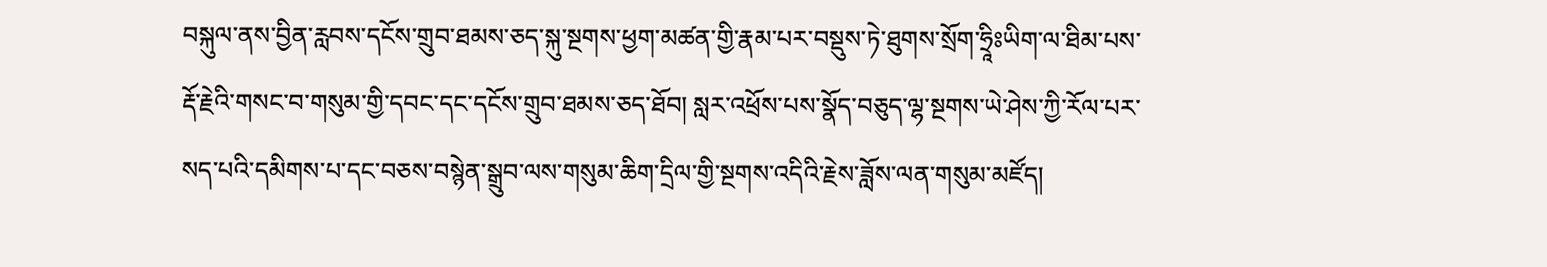བསྐུལ་ནས་བྱིན་རླབས་དངོས་གྲུབ་ཐམས་ཅད་སྐུ་སྔགས་ཕྱག་མཚན་གྱི་རྣམ་པར་བསྡུས་ཏེ་ཐུགས་སྲོག་ཧྲཱིཿཡིག་ལ་ཐིམ་པས་རྡོ་རྗེའི་གསང་བ་གསུམ་གྱི་དབང་དང་དངོས་གྲུབ་ཐམས་ཅད་ཐོབ། སླར་འཕྲོས་པས་སྣོད་བཅུད་ལྷ་སྔགས་ཡེ་ཤེས་ཀྱི་རོལ་པར་སད་པའི་དམིགས་པ་དང་བཅས་བསྙེན་སྒྲུབ་ལས་གསུམ་ཆིག་དྲིལ་གྱི་སྔགས་འདིའི་རྗེས་ཟློས་ལན་གསུམ་མཛོད།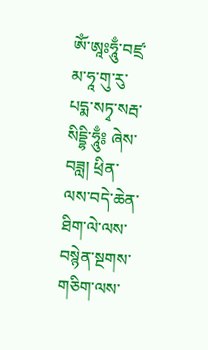ཨོཾ་ཨཱཿཧཱུྃ་བཛྲ་མ་ཧཱ་གུ་རུ་པདྨ་སཏྭ་སརྦ་སིདྡྷི་ཧཱུྃ༔ ཞེས་བཟླ། ཕྲིན་ལས་བདེ་ཆེན་ཐིག་ལེ་ལས་བསྙེན་སྔགས་གཅིག་ལས་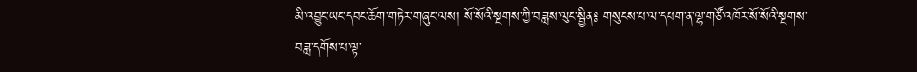མི་འབྱུང་ཡང་དབང་ཆོག་གཏེར་གཞུང་ལས། སོ་སོའི་སྔགས་ཀྱི་བཟླས་ལུང་སྦྱིན༔ གསུངས་པ་ལ་དཔག་ན་ལྷ་གཙོ་འཁོར་སོ་སོའི་སྔགས་བཟླ་དགོས་པ་ལྟ་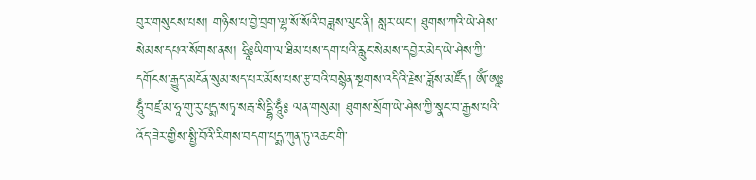བུར་གསུངས་པས། གཉིས་པ་བྱེ་བྲག་ལྷ་སོ་སོའི་བཟླས་ལུང་ནི། སླར་ཡང་། ཐུགས་ཀའི་ཡེ་ཤེས་སེམས་དཔའ་སོགས་ནས། ཧྲཱིཿཡིག་ལ་ཐིམ་པས་དག་པའི་རླུང་སེམས་དབྱེར་མེད་ཡེ་ཤེས་ཀྱི་དགོངས་རྒྱུད་མངོན་སུམ་སད་པར་མོས་པས་རྩ་བའི་བསྙེན་སྔགས་འདིའི་རྗེས་ཟློས་མཛོད། ཨོཾ་ཨཱཿཧཱུྃ་བཛྲ་མ་ཧཱ་གུ་རུ་པདྨ་སཏྭ་སརྦ་སིདྡྷི་ཧཱུྃ༔ ལན་གསུམ། ཐུགས་སྲོག་ཡེ་ཤེས་ཀྱི་སྣང་བ་རྒྱས་པའི་འོད་ཟེར་གྱིས་སྤྱི་བོའི་རིགས་བདག་པདྨ་ཀུན་ཏུ་འཆང་གི་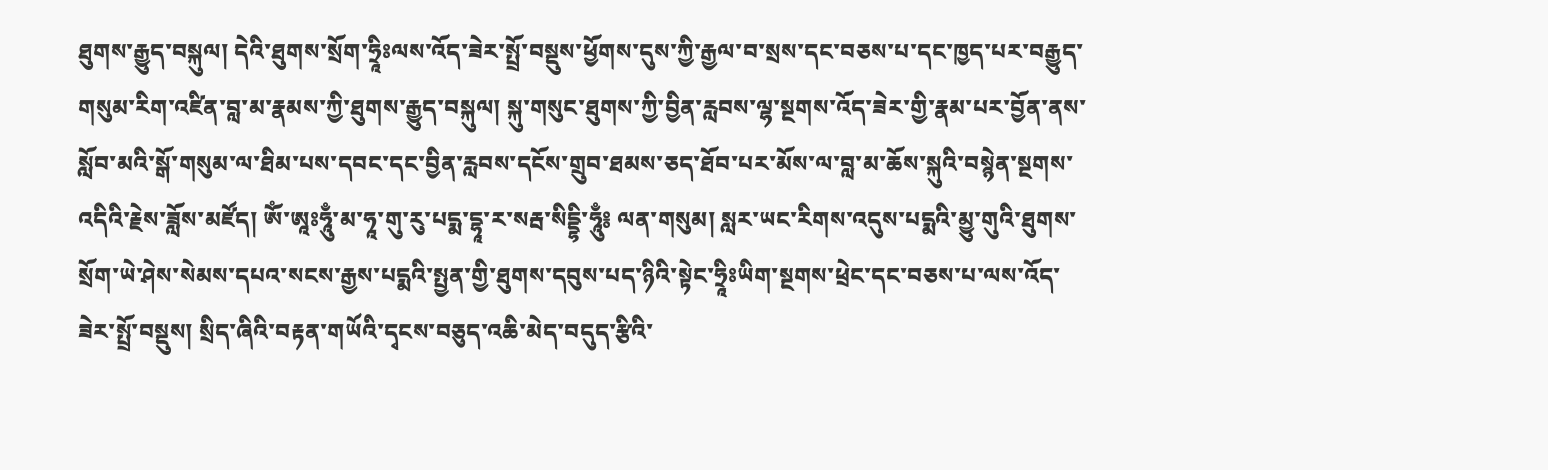ཐུགས་རྒྱུད་བསྐུལ། དེའི་ཐུགས་སྲོག་ཧྲཱིཿལས་འོད་ཟེར་སྤྲོ་བསྡུས་ཕྱོགས་དུས་ཀྱི་རྒྱལ་བ་སྲས་དང་བཅས་པ་དང་ཁྱད་པར་བརྒྱུད་གསུམ་རིག་འཛིན་བླ་མ་རྣམས་ཀྱི་ཐུགས་རྒྱུད་བསྐུལ། སྐུ་གསུང་ཐུགས་ཀྱི་བྱིན་རླབས་ལྷ་སྔགས་འོད་ཟེར་གྱི་རྣམ་པར་བྱོན་ནས་སློབ་མའི་སྒོ་གསུམ་ལ་ཐིམ་པས་དབང་དང་བྱིན་རླབས་དངོས་གྲུབ་ཐམས་ཅད་ཐོབ་པར་མོས་ལ་བླ་མ་ཆོས་སྐུའི་བསྙེན་སྔགས་འདིའི་རྗེས་ཟློས་མཛོད། ཨོཾ་ཨཱཿཧཱུྃ་མ་ཧཱ་གུ་རུ་པདྨ་དྷཱ་ར་སརྦ་སིདྡྷི་ཧཱུྃ༔ ལན་གསུམ། སླར་ཡང་རིགས་འདུས་པདྨའི་མྱུ་གུའི་ཐུགས་སྲོག་ཡེ་ཤེས་སེམས་དཔའ་སངས་རྒྱས་པདྨའི་སྤྱན་གྱི་ཐུགས་དབུས་པད་ཉིའི་སྟེང་ཧྲཱིཿཡིག་སྔགས་ཕྲེང་དང་བཅས་པ་ལས་འོད་ཟེར་སྤྲོ་བསྡུས། སྲིད་ཞིའི་བརྟན་གཡོའི་དྭངས་བཅུད་འཆི་མེད་བདུད་རྩིའི་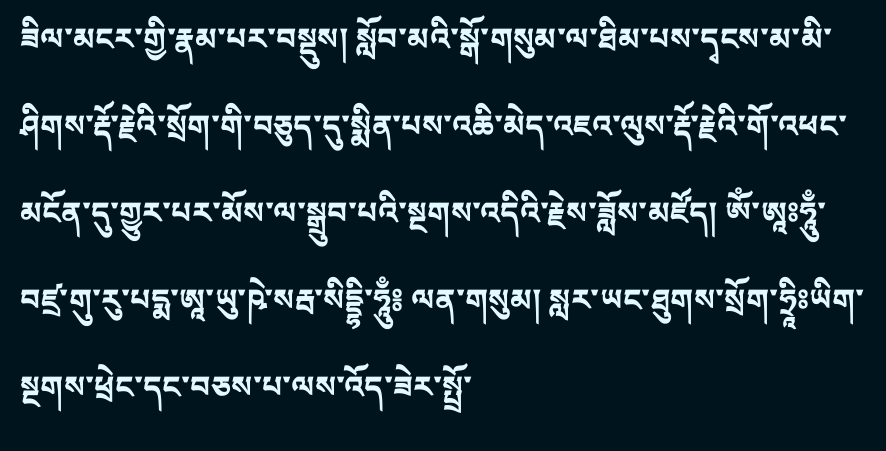ཟིལ་མངར་གྱི་རྣམ་པར་བསྡུས། སློབ་མའི་སྒོ་གསུམ་ལ་ཐིམ་པས་དྭངས་མ་མི་ཤིགས་རྡོ་རྗེའི་སྲོག་གི་བཅུད་དུ་སྨིན་པས་འཆི་མེད་འཇའ་ལུས་རྡོ་རྗེའི་གོ་འཕང་མངོན་དུ་གྱུར་པར་མོས་ལ་སྒྲུབ་པའི་སྔགས་འདིའི་རྗེས་ཟློས་མཛོད། ཨོཾ་ཨཱཿཧཱུྃ་བཛྲ་གུ་རུ་པདྨ་ཨཱ་ཡུ་ཥེ་སརྦ་སིདྡྷི་ཧཱུྃ༔ ལན་གསུམ། སླར་ཡང་ཐུགས་སྲོག་ཧྲཱིཿཡིག་སྔགས་ཕྲེང་དང་བཅས་པ་ལས་འོད་ཟེར་སྤྲོ་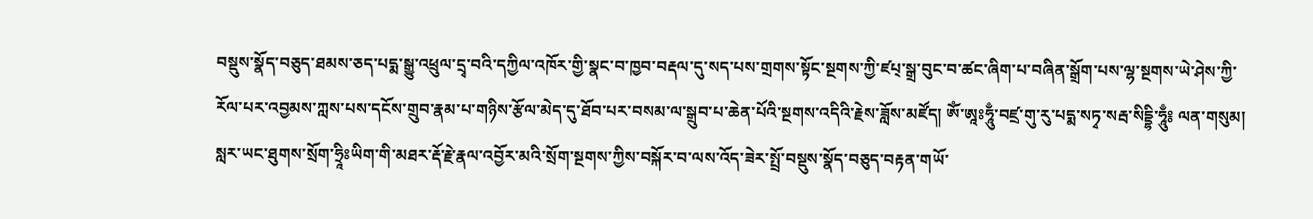བསྡུས་སྣོད་བཅུད་ཐམས་ཅད་པདྨ་སྒྱུ་འཕྲུལ་དྲྭ་བའི་དཀྱིལ་འཁོར་གྱི་སྣང་བ་ཁྱབ་བརྡལ་དུ་སད་པས་གྲགས་སྟོང་སྔགས་ཀྱི་ཛཔ྄་སྒྲ་བུང་བ་ཚང་ཞིག་པ་བཞིན་སྒྲོག་པས་ལྷ་སྔགས་ཡེ་ཤེས་ཀྱི་རོལ་པར་འབྱམས་ཀླས་པས་དངོས་གྲུབ་རྣམ་པ་གཉིས་རྩོལ་མེད་དུ་ཐོབ་པར་བསམ་ལ་སྒྲུབ་པ་ཆེན་པོའི་སྔགས་འདིའི་རྗེས་ཟློས་མཛོད། ཨོཾ་ཨཱཿཧཱུྃ་བཛྲ་གུ་རུ་པདྨ་སཏྭ་སརྦ་སིདྡྷི་ཧཱུྃ༔ ལན་གསུམ། སླར་ཡང་ཐུགས་སྲོག་ཧྲཱིཿཡིག་གི་མཐར་རྡོ་རྗེ་རྣལ་འབྱོར་མའི་སྲོག་སྔགས་ཀྱིས་བསྐོར་བ་ལས་འོད་ཟེར་སྤྲོ་བསྡུས་སྣོད་བཅུད་བརྟན་གཡོ་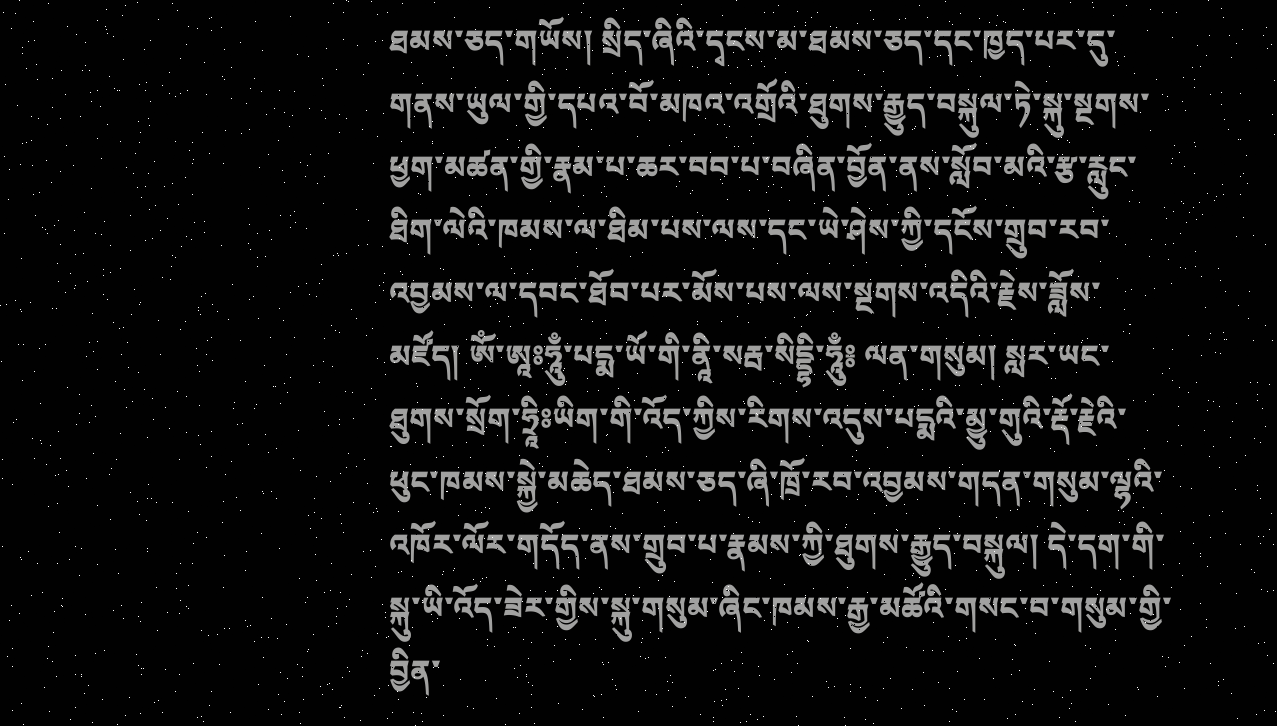ཐམས་ཅད་གཡོས། སྲིད་ཞིའི་དྭངས་མ་ཐམས་ཅད་དང་ཁྱད་པར་དུ་གནས་ཡུལ་གྱི་དཔའ་བོ་མཁའ་འགྲོའི་ཐུགས་རྒྱུད་བསྐུལ་ཏེ་སྐུ་སྔགས་ཕྱག་མཚན་གྱི་རྣམ་པ་ཆར་བབ་པ་བཞིན་བྱོན་ནས་སློབ་མའི་རྩ་རླུང་ཐིག་ལེའི་ཁམས་ལ་ཐིམ་པས་ལས་དང་ཡེ་ཤེས་ཀྱི་དངོས་གྲུབ་རབ་འབྱམས་ལ་དབང་ཐོབ་པར་མོས་པས་ལས་སྔགས་འདིའི་རྗེས་ཟློས་མཛོད། ཨོཾ་ཨཱཿཧཱུྃ་པདྨ་ཡོ་གི་ནཱི་སརྦ་སིདྡྷི་ཧཱུྃ༔ ལན་གསུམ། སླར་ཡང་ཐུགས་སྲོག་ཧྲཱིཿཡིག་གི་འོད་ཀྱིས་རིགས་འདུས་པདྨའི་མྱུ་གུའི་རྡོ་རྗེའི་ཕུང་ཁམས་སྐྱེ་མཆེད་ཐམས་ཅད་ཞི་ཁྲོ་རབ་འབྱམས་གདན་གསུམ་ལྷའི་འཁོར་ལོར་གདོད་ནས་གྲུབ་པ་རྣམས་ཀྱི་ཐུགས་རྒྱུད་བསྐུལ། དེ་དག་གི་སྐུ་ཡི་འོད་ཟེར་གྱིས་སྐུ་གསུམ་ཞིང་ཁམས་རྒྱ་མཚོའི་གསང་བ་གསུམ་གྱི་བྱིན་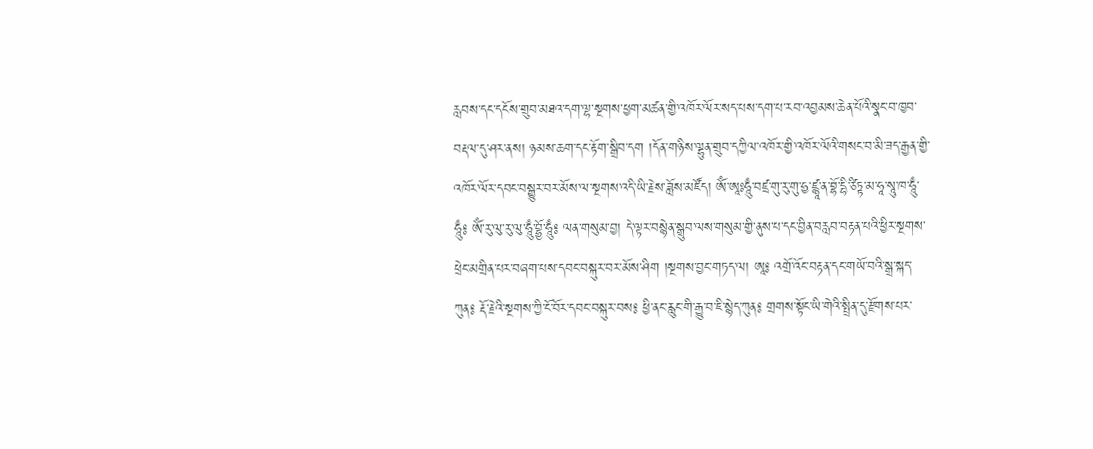རླབས་དང་དངོས་གྲུབ་མཐའ་དག་ལྷ་སྔགས་ཕྱག་མཚན་གྱི་འཁོར་ལོར་སད་པས་དག་པ་རབ་འབྱམས་ཆེན་པོའི་སྣང་བ་ཁྱབ་བརྡལ་དུ་ཤར་ནས། ཉམས་ཆག་དང་རྟོག་སྒྲིབ་དག །དོན་གཉིས་ལྷུན་གྲུབ་དཀྱིལ་འཁོར་གྱི་འཁོར་ལོའི་གསང་བ་མི་ཟད་རྒྱན་གྱི་འཁོར་ལོར་དབང་བསྒྱུར་བར་མོས་ལ་སྔགས་འདི་ཡི་རྗེས་ཟློས་མཛོད། ཨོཾ་ཨཱཿཧཱུྃ་བཛྲ་གུ་རུ་གུ་ཧྱ་ཛྙཱ་ན་བྷོ་དྷི་ཙིཏྟ་མ་ཧཱ་སཱུ་ཁ་ཧཱུྃ་ཧཱུྃ༔ ཨོཾ་རུ་ལུ་རུ་ལུ་ཧཱུྃ་བྷྱོ་ཧཱུྃ༔ ལན་གསུམ་བྱ། དེ་ལྟར་བསྙེན་སྒྲུབ་ལས་གསུམ་གྱི་ནུས་པ་དང་བྱིན་བརླབ་བརྟན་པའི་ཕྱིར་སྔགས་ཕྲེང་མགྲིན་པར་བཞག་པས་དབང་བསྐུར་བར་མོས་ཤིག །སྔགས་བྱང་གཏད་ལ། ཨཱ༔ འགྲོ་འོང་བརྟན་དང་གཡོ་བའི་སྒྲ་སྐད་ཀུན༔ རྡོ་རྗེའི་སྔགས་ཀྱི་ངོ་བོར་དབང་བསྐུར་བས༔ ཕྱི་ནང་རླུང་གི་རྒྱུ་བ་ཇི་སྙེད་ཀུན༔ གྲགས་སྟོང་ཡི་གེའི་སྤྲིན་དུ་རྫོགས་པར་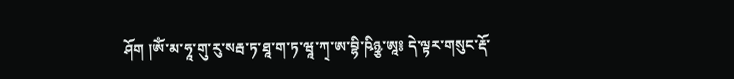ཤོག །ཨོཾ་མ་ཧཱ་གུ་རུ་སརྦ་ཏ་ཐཱ་ག་ཏ་ཝཱ་ཀ྄་ཨ་བྷི་ཥིཉྩ་ཨཱ༔ དེ་ལྟར་གསུང་རྡོ་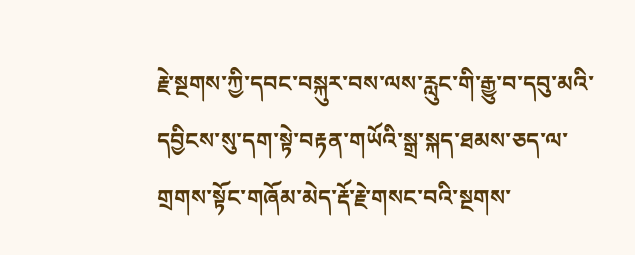རྗེ་སྔགས་ཀྱི་དབང་བསྐུར་བས་ལས་རླུང་གི་རྒྱུ་བ་དབུ་མའི་དབྱིངས་སུ་དག་སྟེ་བརྟན་གཡོའི་སྒྲ་སྐད་ཐམས་ཅད་ལ་གྲགས་སྟོང་གཞོམ་མེད་རྡོ་རྗེ་གསང་བའི་སྔགས་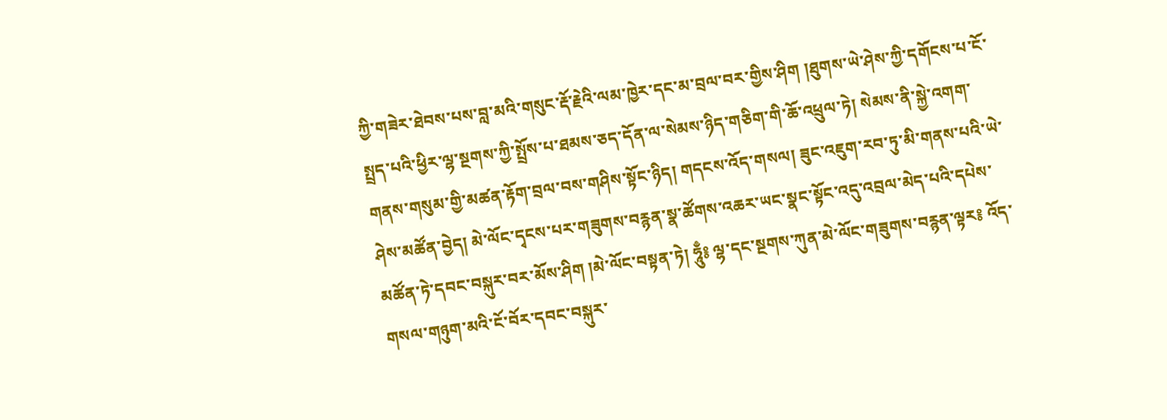ཀྱི་གཟེར་ཐེབས་པས་བླ་མའི་གསུང་རྡོ་རྗེའི་ལམ་ཁྱེར་དང་མ་བྲལ་བར་གྱིས་ཤིག །ཐུགས་ཡེ་ཤེས་ཀྱི་དགོངས་པ་ངོ་སྤྲད་པའི་ཕྱིར་ལྷ་སྔགས་ཀྱི་སྤྲོས་པ་ཐམས་ཅད་དོན་ལ་སེམས་ཉིད་གཅིག་གི་ཆོ་འཕྲུལ་ཏེ། སེམས་ནི་སྐྱེ་འགག་གནས་གསུམ་གྱི་མཚན་རྟོག་བྲལ་བས་གཤིས་སྟོང་ཉིད། གདངས་འོད་གསལ། ཟུང་འཇུག་རབ་ཏུ་མི་གནས་པའི་ཡེ་ཤེས་མཚོན་བྱེད། མེ་ལོང་དྭངས་པར་གཟུགས་བརྙན་སྣ་ཚོགས་འཆར་ཡང་སྣང་སྟོང་འདུ་འབྲལ་མེད་པའི་དཔེས་མཚོན་ཏེ་དབང་བསྐུར་བར་མོས་ཤིག །མེ་ལོང་བསྟན་ཏེ། ཧཱུྃ༔ ལྷ་དང་སྔགས་ཀུན་མེ་ལོང་གཟུགས་བརྙན་ལྟར༔ འོད་གསལ་གཉུག་མའི་ངོ་བོར་དབང་བསྐུར་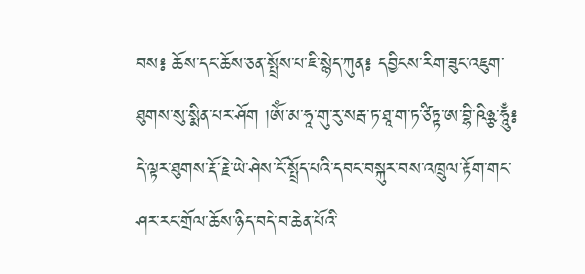བས༔ ཆོས་དང་ཆོས་ཅན་སྤྲོས་པ་ཇི་སྙེད་ཀུན༔ དབྱིངས་རིག་ཟུང་འཇུག་ཐུགས་སུ་སྨིན་པར་ཤོག །ཨོཾ་མ་ཧཱ་གུ་རུ་སརྦ་ཏ་ཐཱ་ག་ཏ་ཙིཏྟ་ཨ་བྷི་ཥིཉྩ་ཧཱུྃ༔ དེ་ལྟར་ཐུགས་རྡོ་རྗེ་ཡེ་ཤེས་ངོ་སྤྲོད་པའི་དབང་བསྐུར་བས་འཁྲུལ་རྟོག་གང་ཤར་རང་གྲོལ་ཆོས་ཉིད་བདེ་བ་ཆེན་པོའི་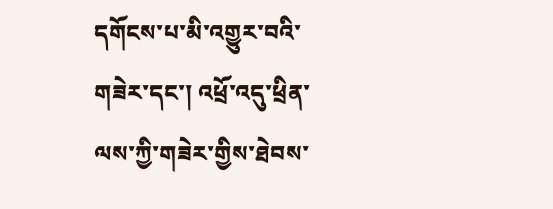དགོངས་པ་མི་འགྱུར་བའི་གཟེར་དང་། འཕྲོ་འདུ་ཕྲིན་ལས་ཀྱི་གཟེར་གྱིས་ཐེབས་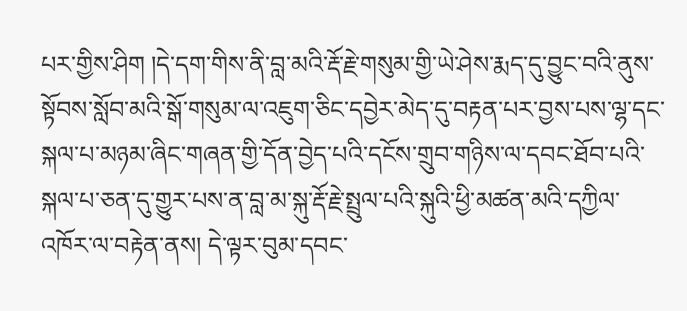པར་གྱིས་ཤིག །དེ་དག་གིས་ནི་བླ་མའི་རྡོ་རྗེ་གསུམ་གྱི་ཡེ་ཤེས་རྨད་དུ་བྱུང་བའི་ནུས་སྟོབས་སློབ་མའི་སྒོ་གསུམ་ལ་འཇུག་ཅིང་དབྱེར་མེད་དུ་བརྟན་པར་བྱས་པས་ལྷ་དང་སྐལ་པ་མཉམ་ཞིང་གཞན་གྱི་དོན་བྱེད་པའི་དངོས་གྲུབ་གཉིས་ལ་དབང་ཐོབ་པའི་སྐལ་པ་ཅན་དུ་གྱུར་པས་ན་བླ་མ་སྐུ་རྡོ་རྗེ་སྤྲུལ་པའི་སྐུའི་ཕྱི་མཚན་མའི་དཀྱིལ་འཁོར་ལ་བརྟེན་ནས། དེ་ལྟར་བུམ་དབང་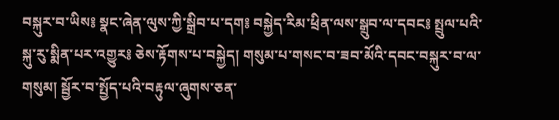བསྐུར་བ་ཡིས༔ སྣང་ཞེན་ལུས་ཀྱི་སྒྲིབ་པ་དག༔ བསྐྱེད་རིམ་ཕྲིན་ལས་སྒྲུབ་ལ་དབང༔ སྤྲུལ་པའི་སྐུ་རུ་སྨིན་པར་འགྱུར༔ ཅེས་རྟོགས་པ་བསྐྱེད། གསུམ་པ་གསང་བ་ཟབ་མོའི་དབང་བསྐུར་བ་ལ་གསུམ། སྦྱོར་བ་སྤྱོད་པའི་བརྟུལ་ཞུགས་ཅན་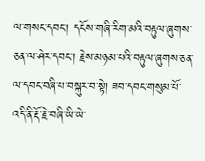ལ་གསང་དབང་། དངོས་གཞི་རིག་མའི་བརྟུལ་ཞུགས་ཅན་ལ་ཤེར་དབང་། རྗེས་མཉམ་པའི་བརྟུལ་ཞུགས་ཅན་ལ་དབང་བཞི་པ་བསྐུར་བ་སྟེ། ཟབ་དབང་གསུམ་པོ་འདི་ནི་རྡོ་རྗེ་བཞི་ཡི་ཡེ་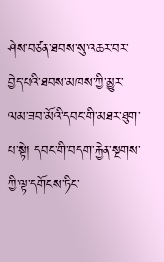ཤེས་བཙན་ཐབས་སུ་འཆར་བར་བྱེད་པའི་ཐབས་མཁས་ཀྱི་མྱུར་ལམ་ཟབ་མོའི་དབང་གི་མཐར་ཐུག་པ་སྟེ། དབང་གི་བདག་རྐྱེན་སྔགས་ཀྱི་ལྟ་དགོངས་ཏིང་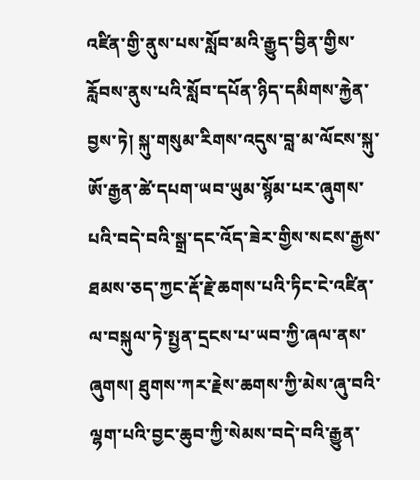འཛིན་གྱི་ནུས་པས་སློབ་མའི་རྒྱུད་བྱིན་གྱིས་རློབས་ནུས་པའི་སློབ་དཔོན་ཉིད་དམིགས་རྐྱེན་བྱས་ཏེ། སྐུ་གསུམ་རིགས་འདུས་བླ་མ་ལོངས་སྐུ་ཨོ་རྒྱན་ཚེ་དཔག་ཡབ་ཡུམ་སྙོམ་པར་ཞུགས་པའི་བདེ་བའི་སྒྲ་དང་འོད་ཟེར་གྱིས་སངས་རྒྱས་ཐམས་ཅད་ཀྱང་རྡོ་རྗེ་ཆགས་པའི་ཏིང་ངེ་འཛིན་ལ་བསྐུལ་ཏེ་སྤྱན་དྲངས་པ་ཡབ་ཀྱི་ཞལ་ནས་ཞུགས། ཐུགས་ཀར་རྗེས་ཆགས་ཀྱི་མེས་ཞུ་བའི་ལྷག་པའི་བྱང་ཆུབ་ཀྱི་སེམས་བདེ་བའི་རྒྱུན་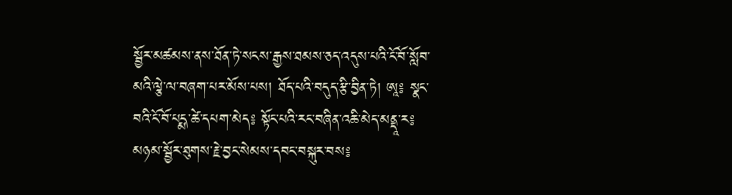སྦྱོར་མཚམས་ནས་ཐོན་ཏེ་སངས་རྒྱས་ཐམས་ཅད་འདུས་པའི་ངོ་བོ་སློབ་མའི་ལྕེ་ལ་བཞག་པར་མོས་པས། ཐོད་པའི་བདུད་རྩི་བྱིན་ཏེ། ཨཱ༔ སྣང་བའི་ངོ་བོ་པདྨ་ཚེ་དཔག་མེད༔ སྟོང་པའི་རང་བཞིན་འཆི་མེད་མནྡཱ་ར༔ མཉམ་སྦྱོར་ཐུགས་རྗེ་བྱང་སེམས་དབང་བསྐུར་བས༔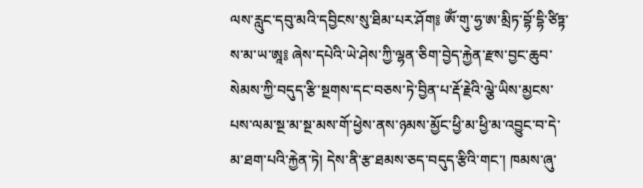ལས་རླུང་དབུ་མའི་དབྱིངས་སུ་ཐིམ་པར་ཤོག༔ ཨོཾ་གུ་ཧྱ་ཨ་མྲིཏ་བྷོ་དྷི་ཙིཏྟ་ས་མ་ཡ་ཨཱ༔ ཞེས་དཔེའི་ཡེ་ཤེས་ཀྱི་ལྷན་ཅིག་བྱེད་རྐྱེན་རྫས་བྱང་ཆུབ་སེམས་ཀྱི་བདུད་རྩི་སྔགས་དང་བཅས་ཏེ་བྱིན་པ་རྡོ་རྗེའི་ལྕེ་ཡིས་མྱངས་པས་ལམ་སྔ་མ་སྔ་མས་གོ་ཕྱེས་ནས་ཉམས་མྱོང་ཕྱི་མ་ཕྱི་མ་འབྱུང་བ་དེ་མ་ཐག་པའི་རྐྱེན་ཏེ། དེས་ནི་རྩ་ཐམས་ཅད་བདུད་རྩིའི་གང་། ཁམས་ཞུ་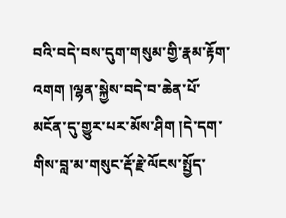བའི་བདེ་བས་དུག་གསུམ་གྱི་རྣམ་རྟོག་འགག །ལྷན་སྐྱེས་བདེ་བ་ཆེན་པོ་མངོན་དུ་གྱུར་པར་མོས་ཤིག །དེ་དག་གིས་བླ་མ་གསུང་རྡོ་རྗེ་ལོངས་སྤྱོད་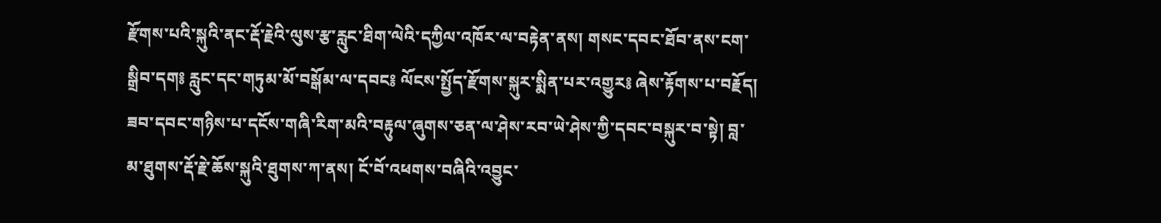རྫོགས་པའི་སྐུའི་ནང་རྡོ་རྗེའི་ལུས་རྩ་རླུང་ཐིག་ལེའི་དཀྱིལ་འཁོར་ལ་བརྟེན་ནས། གསང་དབང་ཐོབ་ནས་ངག་སྒྲིབ་དག༔ རླུང་དང་གཏུམ་མོ་བསྒོམ་ལ་དབང༔ ལོངས་སྤྱོད་རྫོགས་སྐུར་སྨིན་པར་འགྱུར༔ ཞེས་རྟོགས་པ་བརྗོད། ཟབ་དབང་གཉིས་པ་དངོས་གཞི་རིག་མའི་བརྟུལ་ཞུགས་ཅན་ལ་ཤེས་རབ་ཡེ་ཤེས་ཀྱི་དབང་བསྐུར་བ་སྟེ། བླ་མ་ཐུགས་རྡོ་རྗེ་ཆོས་སྐུའི་ཐུགས་ཀ་ནས། ངོ་བོ་འཕགས་བཞིའི་འབྱུང་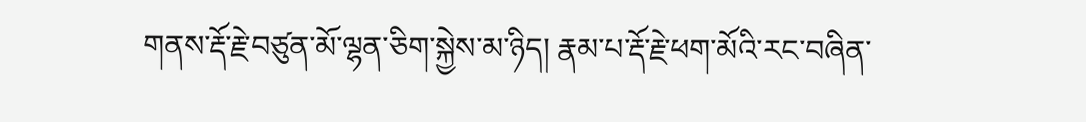གནས་རྡོ་རྗེ་བཙུན་མོ་ལྷན་ཅིག་སྐྱེས་མ་ཉིད། རྣམ་པ་རྡོ་རྗེ་ཕག་མོའི་རང་བཞིན་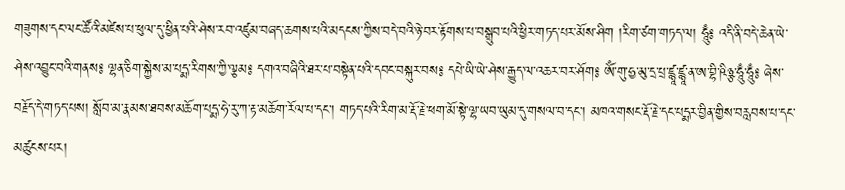གཟུགས་དང་ལང་ཚོའི་མཛེས་པ་ཕུལ་དུ་ཕྱིན་པའི་ཤེས་རབ་འཛུམ་བཞད་ཆགས་པའི་མདངས་ཀྱིས་བདེ་བའི་ཉེ་བར་རྟོགས་པ་བསྒྲུབ་པའི་ཕྱིར་གཏད་པར་མོས་ཤིག །རིག་ཙག་གཏད་ལ། ཧཱུྃ༔ འདི་ནི་བདེ་ཆེན་ཡེ་ཤེས་འབྱུང་བའི་གནས༔ ལྷན་ཅིག་སྐྱེས་མ་པདྨ་རིགས་ཀྱི་ལྕམ༔ དགའ་བཞིའི་ཐར་པ་བསྟེན་པའི་དབང་བསྐུར་བས༔ དཔེ་ཡི་ཡེ་ཤེས་རྒྱུད་ལ་འཆར་བར་ཤོག༔ ཨོཾ་གུ་ཧྱ་མུ་དྲ་པྲ་ཛྙཱ་ཛྙཱ་ན་ཨ་བྷི་ཥིཉྩ་ཧཱུྃ་ཧཱུྃ༔ ཞེས་བརྗོད་དེ་གཏད་པས། སློབ་མ་རྣམས་ཐབས་མཆོག་པདྨ་ཧེ་རུ་ཀ་རྟ་མཆོག་རོལ་པ་དང་། གཏད་པའི་རིག་མ་རྡོ་རྗེ་ཕག་མོ་སྟེ་ལྷ་ཡབ་ཡུམ་དུ་གསལ་བ་དང་། མཁའ་གསང་རྡོ་རྗེ་དང་པདྨར་བྱིན་གྱིས་བརླབས་པ་དང་མཚུངས་པར།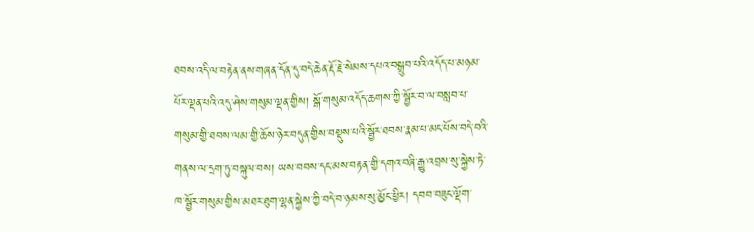ཐབས་འདི་ལ་བརྟེན་ནས་གཞན་དོན་དུ་བདེ་ཆེན་རྡོ་རྗེ་སེམས་དཔའ་བསྒྲུབ་པའི་འདོད་པ་མཉམ་པོར་ལྡན་པའི་འདུ་ཤེས་གསུམ་ལྡན་གྱིས། སྒོ་གསུམ་འདོད་ཆགས་ཀྱི་སྦྱོར་བ་ལ་བསླབ་པ་གསུམ་གྱི་ཐབས་ལམ་གྱི་ཆོས་ཉེར་བདུན་གྱིས་བསྡུས་པའི་སྦྱོར་ཐབས་རྣམ་པ་མང་པོས་བདེ་བའི་གནས་ལ་དྲག་ཏུ་བསྐུལ་བས། ཡས་བབས་དང་མས་བརྟན་གྱི་དགའ་བཞི་རྒྱུ་འབྲས་སུ་སྐྱེས་ཏེ་ཁ་སྦྱོར་གསུམ་གྱིས་མཐར་ཐུག་ལྷན་སྐྱེས་ཀྱི་བདེ་བ་ཉམས་སུ་མྱོང་ཕྱིར། དབབ་བཟུང་ལྡོག་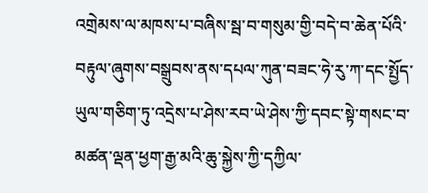འགྲེམས་ལ་མཁས་པ་བཞིས་སྦ་བ་གསུམ་གྱི་བདེ་བ་ཆེན་པོའི་བརྟུལ་ཞུགས་བསྒྲུབས་ནས་དཔལ་ཀུན་བཟང་ཧེ་རུ་ཀ་དང་སྤྱོད་ཡུལ་གཅིག་ཏུ་འདྲེས་པ་ཤེས་རབ་ཡེ་ཤེས་ཀྱི་དབང་སྟེ་གསང་བ་མཚན་ལྡན་ཕྱག་རྒྱ་མའི་ཆུ་སྐྱེས་ཀྱི་དཀྱིལ་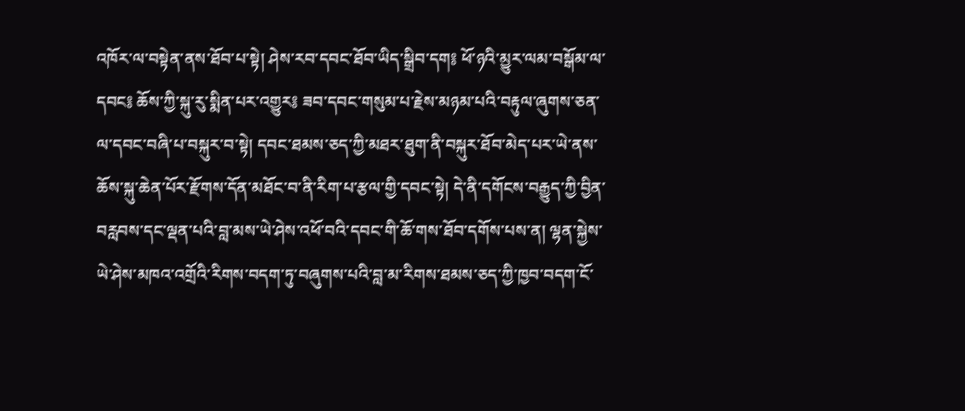འཁོར་ལ་བསྟེན་ནས་ཐོབ་པ་སྟེ། ཤེས་རབ་དབང་ཐོབ་ཡིད་སྒྲིབ་དག༔ ཕོ་ཉའི་མྱུར་ལམ་བསྒོམ་ལ་དབང༔ ཆོས་ཀྱི་སྐུ་རུ་སྨིན་པར་འགྱུར༔ ཟབ་དབང་གསུམ་པ་རྗེས་མཉམ་པའི་བརྟུལ་ཞུགས་ཅན་ལ་དབང་བཞི་པ་བསྐུར་བ་སྟེ། དབང་ཐམས་ཅད་ཀྱི་མཐར་ཐུག་ནི་བསྐུར་ཐོབ་མེད་པར་ཡེ་ནས་ཆོས་སྐུ་ཆེན་པོར་རྫོགས་དོན་མཐོང་བ་ནི་རིག་པ་རྩལ་གྱི་དབང་སྟེ། དེ་ནི་དགོངས་བརྒྱུད་ཀྱི་བྱིན་བརླབས་དང་ལྡན་པའི་བླ་མས་ཡེ་ཤེས་འཕོ་བའི་དབང་གི་ཆོ་གས་ཐོབ་དགོས་པས་ན། ལྷན་སྐྱེས་ཡེ་ཤེས་མཁའ་འགྲོའི་རིགས་བདག་ཏུ་བཞུགས་པའི་བླ་མ་རིགས་ཐམས་ཅད་ཀྱི་ཁྱབ་བདག་ངོ་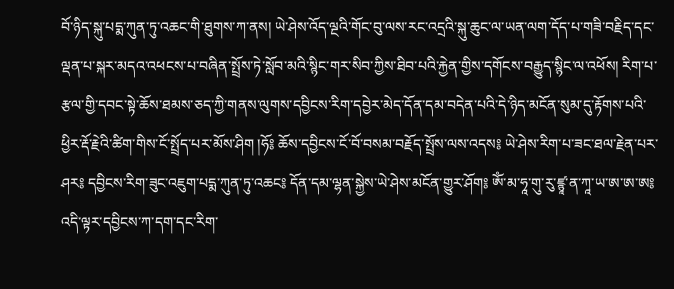བོ་ཉིད་སྐུ་པདྨ་ཀུན་ཏུ་འཆང་གི་ཐུགས་ཀ་ནས། ཡེ་ཤེས་འོད་ལྔའི་གོང་བུ་ལས་རང་འདྲའི་སྐུ་ཆུང་ལ་ཡན་ལག་དོད་པ་གཟི་བརྗིད་དང་ལྡན་པ་སྐར་མདའ་འཕངས་པ་བཞིན་སྤྲོས་ཏེ་སློབ་མའི་སྙིང་གར་སིབ་ཀྱིས་ཐིབ་པའི་རྐྱེན་གྱིས་དགོངས་བརྒྱུད་སྙིང་ལ་འཕོས། རིག་པ་རྩལ་གྱི་དབང་སྟེ་ཆོས་ཐམས་ཅད་ཀྱི་གནས་ལུགས་དབྱིངས་རིག་དབྱེར་མེད་དོན་དམ་བདེན་པའི་དེ་ཉིད་མངོན་སུམ་དུ་རྟོགས་པའི་ཕྱིར་རྡོ་རྗེའི་ཚིག་གིས་ངོ་སྤྲོད་པར་མོས་ཤིག །ཧོ༔ ཆོས་དབྱིངས་ངོ་བོ་བསམ་བརྗོད་སྤྲོས་ལས་འདས༔ ཡེ་ཤེས་རིག་པ་ཟང་ཐལ་རྗེན་པར་ཤར༔ དབྱིངས་རིག་ཟུང་འཇུག་པདྨ་ཀུན་ཏུ་འཆང༔ དོན་དམ་ལྷན་སྐྱེས་ཡེ་ཤེས་མངོན་གྱུར་ཤོག༔ ཨོཾ་མ་ཧཱ་གུ་རུ་ཛྙཱ་ན་ཀཱ་ཡ་ཨ་ཨ་ཨ༔ འདི་ལྟར་དབྱིངས་ཀ་དག་དང་རིག་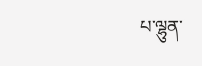པ་ལྷུན་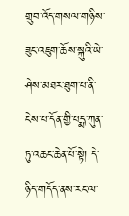གྲུབ་འོད་གསལ་གཉིས་ཟུང་འཇུག་ཆོས་སྐུའི་ཡེ་ཤེས་མཐར་ཐུག་པ་ནི་ངེས་པ་དོན་གྱི་པདྨ་ཀུན་ཏུ་འཆང་ཆེན་པོ་སྟེ། དེ་ཉིད་གདོད་ནས་རང་ལ་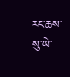རང་ཆས་སུ་ཡེ་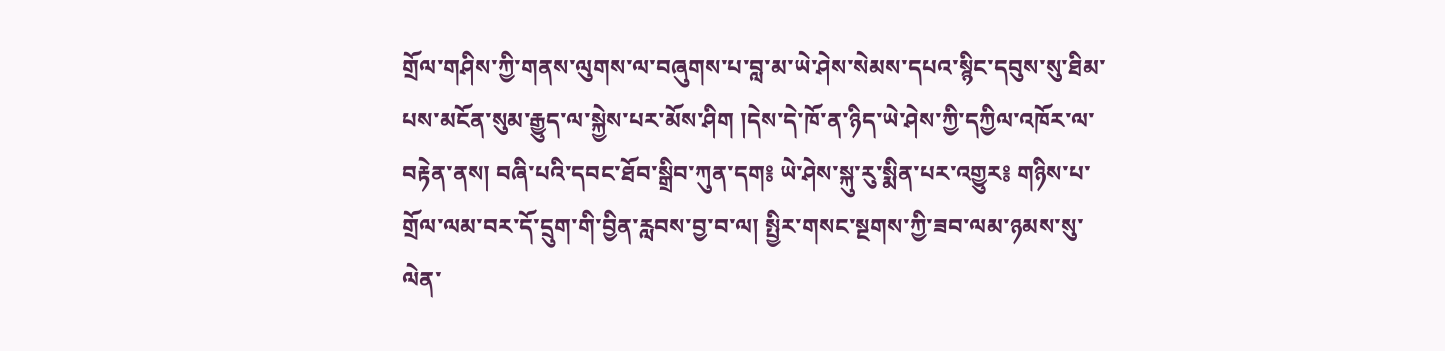གྲོལ་གཤིས་ཀྱི་གནས་ལུགས་ལ་བཞུགས་པ་བླ་མ་ཡེ་ཤེས་སེམས་དཔའ་སྙིང་དབུས་སུ་ཐིམ་པས་མངོན་སུམ་རྒྱུད་ལ་སྐྱེས་པར་མོས་ཤིག །དེས་དེ་ཁོ་ན་ཉིད་ཡེ་ཤེས་ཀྱི་དཀྱིལ་འཁོར་ལ་བརྟེན་ནས། བཞི་པའི་དབང་ཐོབ་སྒྲིབ་ཀུན་དག༔ ཡེ་ཤེས་སྐུ་རུ་སྨིན་པར་འགྱུར༔ གཉིས་པ་གྲོལ་ལམ་བར་དོ་དྲུག་གི་བྱིན་རླབས་བྱ་བ་ལ། སྤྱིར་གསང་སྔགས་ཀྱི་ཟབ་ལམ་ཉམས་སུ་ལེན་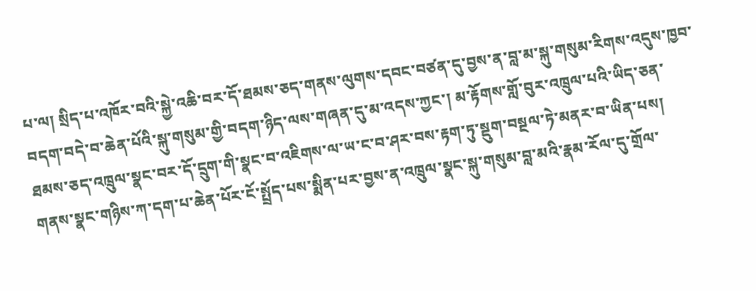པ་ལ། སྲིད་པ་འཁོར་བའི་སྐྱེ་འཆི་བར་དོ་ཐམས་ཅད་གནས་ལུགས་དབང་བཙན་དུ་བྱས་ན་བླ་མ་སྐུ་གསུམ་རིགས་འདུས་ཁྱབ་བདག་བདེ་བ་ཆེན་པོའི་སྐུ་གསུམ་གྱི་བདག་ཉིད་ལས་གཞན་དུ་མ་འདས་ཀྱང་། མ་རྟོགས་གློ་བུར་འཁྲུལ་པའི་ཡིད་ཅན་ཐམས་ཅད་འཁྲུལ་སྣང་བར་དོ་དྲུག་གི་སྣང་བ་འཇིགས་ལ་ཡ་ང་བ་ཤར་བས་རྟག་ཏུ་སྡུག་བསྔལ་ཏེ་མནར་བ་ཡིན་པས། གནས་སྣང་གཉིས་ཀ་དག་པ་ཆེན་པོར་ངོ་སྤྲོད་པས་སྨིན་པར་བྱས་ན་འཁྲུལ་སྣང་སྐུ་གསུམ་བླ་མའི་རྣམ་རོལ་དུ་གྲོལ་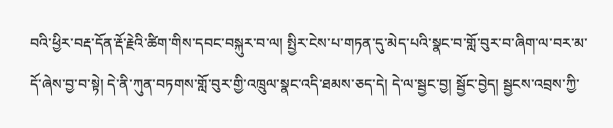བའི་ཕྱིར་བརྡ་དོན་རྡོ་རྗེའི་ཚིག་གིས་དབང་བསྐུར་བ་ལ། སྤྱིར་ངེས་པ་གཏན་དུ་མེད་པའི་སྣང་བ་གློ་བུར་བ་ཞིག་ལ་བར་མ་དོ་ཞེས་བྱ་བ་སྟེ། དེ་ནི་ཀུན་བཏགས་གློ་བུར་གྱི་འཁྲུལ་སྣང་འདི་ཐམས་ཅད་དེ། དེ་ལ་སྦྱང་བྱ། སྦྱོང་བྱེད། སྦྱངས་འབྲས་ཀྱི་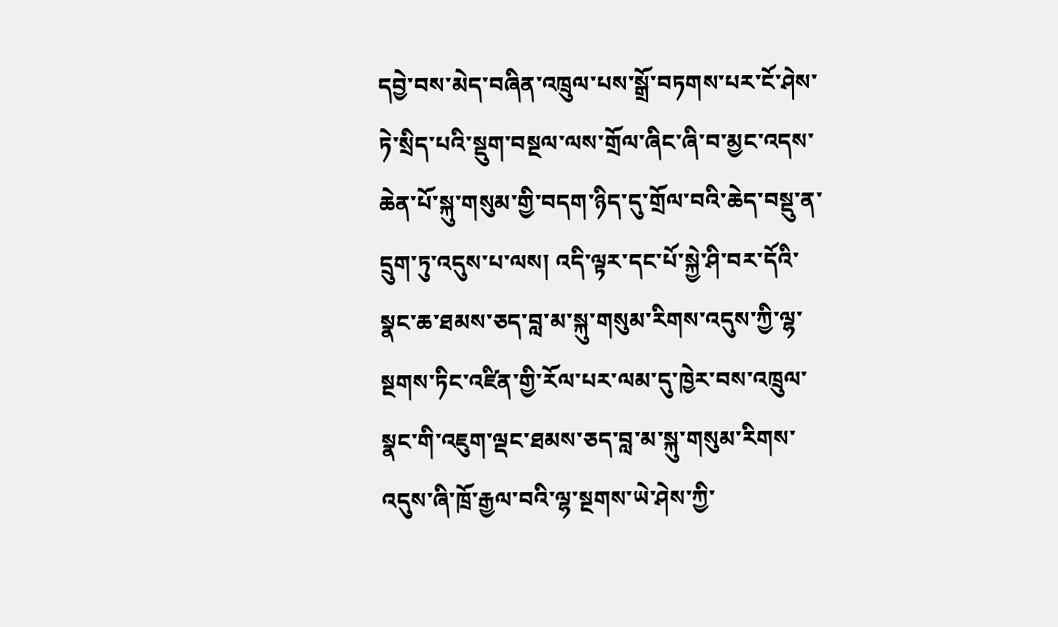དབྱེ་བས་མེད་བཞིན་འཁྲུལ་པས་སྒྲོ་བཏགས་པར་ངོ་ཤེས་ཏེ་སྲིད་པའི་སྡུག་བསྔལ་ལས་གྲོལ་ཞིང་ཞི་བ་མྱང་འདས་ཆེན་པོ་སྐུ་གསུམ་གྱི་བདག་ཉིད་དུ་གྲོལ་བའི་ཆེད་བསྡུ་ན་དྲུག་ཏུ་འདུས་པ་ལས། འདི་ལྟར་དང་པོ་སྐྱེ་ཤི་བར་དོའི་སྣང་ཆ་ཐམས་ཅད་བླ་མ་སྐུ་གསུམ་རིགས་འདུས་ཀྱི་ལྷ་སྔགས་ཏིང་འཛིན་གྱི་རོལ་པར་ལམ་དུ་ཁྱེར་བས་འཁྲུལ་སྣང་གི་འཇུག་ལྡང་ཐམས་ཅད་བླ་མ་སྐུ་གསུམ་རིགས་འདུས་ཞི་ཁྲོ་རྒྱལ་བའི་ལྷ་སྔགས་ཡེ་ཤེས་ཀྱི་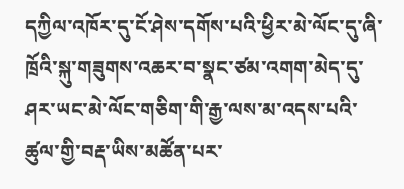དཀྱིལ་འཁོར་དུ་ངོ་ཤེས་དགོས་པའི་ཕྱིར་མེ་ལོང་དུ་ཞི་ཁྲོའི་སྐུ་གཟུགས་འཆར་བ་སྣང་ཙམ་འགག་མེད་དུ་ཤར་ཡང་མེ་ལོང་གཅིག་གི་རྒྱ་ལས་མ་འདས་པའི་ཚུལ་གྱི་བརྡ་ཡིས་མཚོན་པར་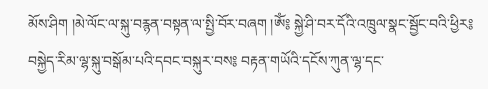མོས་ཤིག །མེ་ལོང་ལ་སྐུ་བརྙན་བསྟན་ལ་སྤྱི་བོར་བཞག །ཨོཾ༔ སྐྱེ་ཤི་བར་དོའི་འཁྲུལ་སྣང་སྦྱོང་བའི་ཕྱིར༔ བསྐྱེད་རིམ་ལྷ་སྐུ་བསྒོམ་པའི་དབང་བསྐུར་བས༔ བརྟན་གཡོའི་དངོས་ཀུན་ལྷ་དང་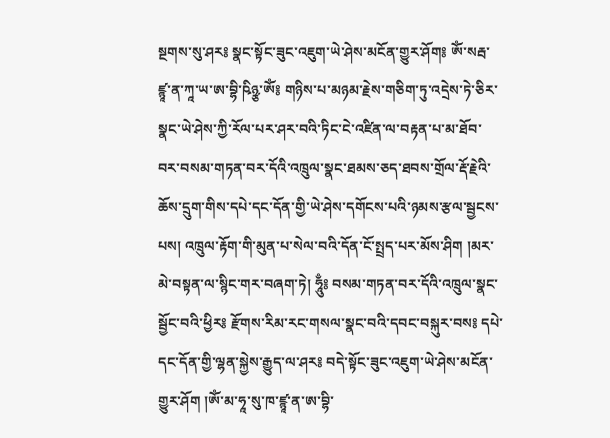སྔགས་སུ་ཤར༔ སྣང་སྟོང་ཟུང་འཇུག་ཡེ་ཤེས་མངོན་གྱུར་ཤོག༔ ཨོཾ་སརྦ་ཛྙཱ་ན་ཀཱ་ཡ་ཨ་བྷི་ཥིཉྩ་ཨོཾ༔ གཉིས་པ་མཉམ་རྗེས་གཅིག་ཏུ་འདྲེས་ཏེ་ཅིར་སྣང་ཡེ་ཤེས་ཀྱི་རོལ་པར་ཤར་བའི་ཏིང་ངེ་འཛིན་ལ་བརྟན་པ་མ་ཐོབ་བར་བསམ་གཏན་བར་དོའི་འཁྲུལ་སྣང་ཐམས་ཅད་ཐབས་གྲོལ་རྡོ་རྗེའི་ཆོས་དྲུག་གིས་དཔེ་དང་དོན་གྱི་ཡེ་ཤེས་དགོངས་པའི་ཉམས་རྩལ་སྦྱངས་པས། འཁྲུལ་རྟོག་གི་མུན་པ་སེལ་བའི་དོན་ངོ་སྤྲད་པར་མོས་ཤིག །མར་མེ་བསྟན་ལ་སྙིང་གར་བཞག་ཏེ། ཧཱུྃ༔ བསམ་གཏན་བར་དོའི་འཁྲུལ་སྣང་སྦྱོང་བའི་ཕྱིར༔ རྫོགས་རིམ་རང་གསལ་སྣང་བའི་དབང་བསྐུར་བས༔ དཔེ་དང་དོན་གྱི་ལྷན་སྐྱེས་རྒྱུད་ལ་ཤར༔ བདེ་སྟོང་ཟུང་འཇུག་ཡེ་ཤེས་མངོན་གྱུར་ཤོག །ཨོཾ་མ་ཧཱ་སུ་ཁ་ཛྙཱ་ན་ཨ་བྷི་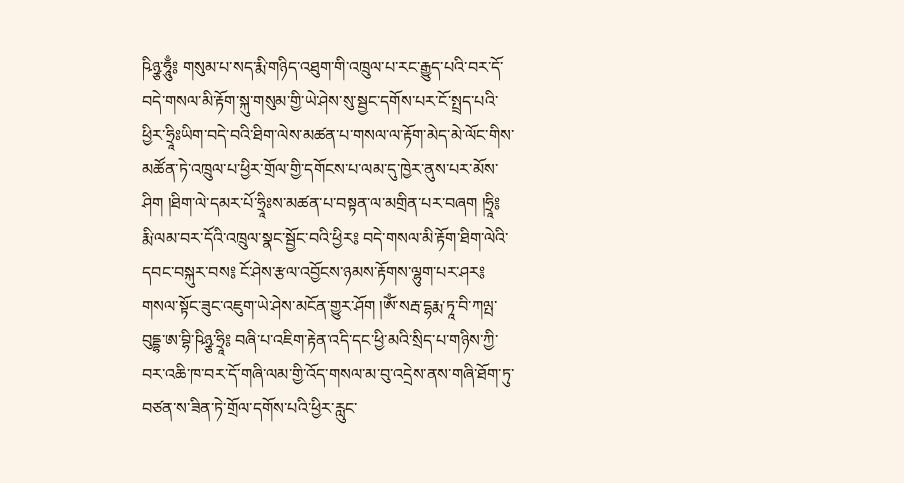ཥིཉྩ་ཧཱུྃ༔ གསུམ་པ་སད་རྨི་གཉིད་འཐུག་གི་འཁྲུལ་པ་རང་རྒྱུད་པའི་བར་དོ་བདེ་གསལ་མི་རྟོག་སྐུ་གསུམ་གྱི་ཡེ་ཤེས་སུ་སྦྱང་དགོས་པར་ངོ་སྤྲད་པའི་ཕྱིར་ཧྲཱིཿཡིག་བདེ་བའི་ཐིག་ལེས་མཚན་པ་གསལ་ལ་རྟོག་མེད་མེ་ལོང་གིས་མཚོན་ཏེ་འཁྲུལ་པ་ཕྱིར་གྲོལ་གྱི་དགོངས་པ་ལམ་དུ་ཁྱེར་ནུས་པར་མོས་ཤིག །ཐིག་ལེ་དམར་པོ་ཧྲཱིཿས་མཚན་པ་བསྟན་ལ་མགྲིན་པར་བཞག །ཧྲཱི༔ རྨི་ལམ་བར་དོའི་འཁྲུལ་སྣང་སྦྱོང་བའི་ཕྱིར༔ བདེ་གསལ་མི་རྟོག་ཐིག་ལེའི་དབང་བསྐུར་བས༔ ངོ་ཤེས་རྩལ་འབྱོངས་ཉམས་རྟོགས་ལྷུག་པར་ཤར༔ གསལ་སྟོང་ཟུང་འཇུག་ཡེ་ཤེས་མངོན་གྱུར་ཤོག །ཨོཾ་སརྦ་དྷརྨ་ཏཱ་བི་ཀལྤ་བུདྡྷ་ཨ་བྷི་ཥིཉྩ་ཧྲཱི༔ བཞི་པ་འཇིག་རྟེན་འདི་དང་ཕྱི་མའི་སྲིད་པ་གཉིས་ཀྱི་བར་འཆི་ཁ་བར་དོ་གཞི་ལམ་གྱི་འོད་གསལ་མ་བུ་འདྲེས་ནས་གཞི་ཐོག་ཏུ་བཙན་ས་ཟིན་ཏེ་གྲོལ་དགོས་པའི་ཕྱིར་རླུང་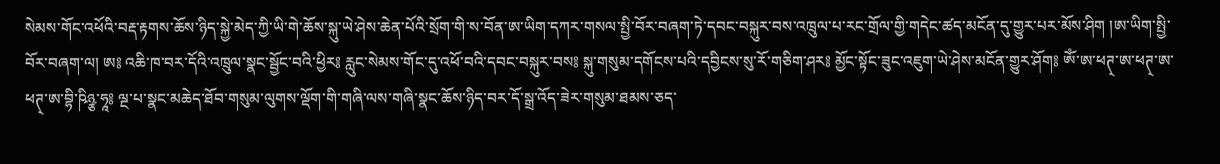སེམས་གོང་འཕོའི་བརྡ་རྟགས་ཆོས་ཉིད་སྐྱེ་མེད་ཀྱི་ཡི་གེ་ཆོས་སྐུ་ཡེ་ཤེས་ཆེན་པོའི་སྲོག་གི་ས་བོན་ཨ་ཡིག་དཀར་གསལ་སྤྱི་བོར་བཞག་ཏེ་དབང་བསྐུར་བས་འཁྲུལ་པ་རང་གྲོལ་གྱི་གདེང་ཚད་མངོན་དུ་གྱུར་པར་མོས་ཤིག །ཨ་ཡིག་སྤྱི་བོར་བཞག་ལ། ཨ༔ འཆི་ཁ་བར་དོའི་འཁྲུལ་སྣང་སྦྱོང་བའི་ཕྱིར༔ རླུང་སེམས་གོང་དུ་འཕོ་བའི་དབང་བསྐུར་བས༔ སྐུ་གསུམ་དགོངས་པའི་དབྱིངས་སུ་རོ་གཅིག་ཤར༔ མྱོང་སྟོང་ཟུང་འཇུག་ཡེ་ཤེས་མངོན་གྱུར་ཤོག༔ ཨོཾ་ཨ་ཕཊ྄་ཨ་ཕཊ྄་ཨ་ཕཊ྄་ཨ་བྷི་ཥིཉྩ་ཧཱ༔ ལྔ་པ་སྣང་མཆེད་ཐོབ་གསུམ་ལུགས་ལྡོག་གི་གཞི་ལས་གཞི་སྣང་ཆོས་ཉིད་བར་དོ་སྒྲ་འོད་ཟེར་གསུམ་ཐམས་ཅད་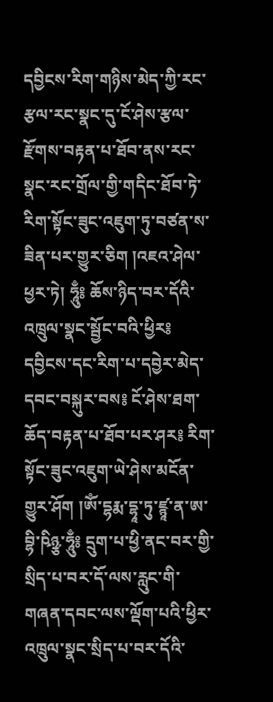དབྱིངས་རིག་གཉིས་མེད་ཀྱི་རང་རྩལ་རང་སྣང་དུ་ངོ་ཤེས་རྩལ་རྫོགས་བརྟན་པ་ཐོབ་ནས་རང་སྣང་རང་གྲོལ་གྱི་གདིང་ཐོབ་ཏེ་རིག་སྟོང་ཟུང་འཇུག་ཏུ་བཙན་ས་ཟིན་པར་གྱུར་ཅིག །འཇའ་ཤེལ་ཕྱར་ཏེ། ཧཱུྃ༔ ཆོས་ཉིད་བར་དོའི་འཁྲུལ་སྣང་སྦྱོང་བའི་ཕྱིར༔ དབྱིངས་དང་རིག་པ་དབྱེར་མེད་དབང་བསྐུར་བས༔ ངོ་ཤེས་ཐག་ཆོད་བརྟན་པ་ཐོབ་པར་ཤར༔ རིག་སྟོང་ཟུང་འཇུག་ཡེ་ཤེས་མངོན་གྱུར་ཤོག །ཨོཾ་དྷརྨ་དྷཱ་ཏུ་ཛྙཱ་ན་ཨ་བྷི་ཥིཉྩ་ཧཱུྃ༔ དྲུག་པ་ཕྱི་ནང་བར་གྱི་སྲིད་པ་བར་དོ་ལས་རླུང་གི་གཞན་དབང་ལས་ལྡོག་པའི་ཕྱིར་འཁྲུལ་སྣང་སྲིད་པ་བར་དོའི་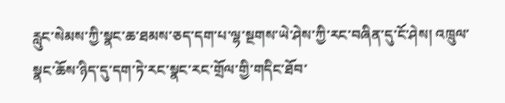རླུང་སེམས་ཀྱི་སྣང་ཆ་ཐམས་ཅད་དག་པ་ལྷ་སྔགས་ཡེ་ཤེས་ཀྱི་རང་བཞིན་དུ་ངོ་ཤེས། འཁྲུལ་སྣང་ཆོས་ཉིད་དུ་དག་ཏེ་རང་སྣང་རང་གྲོལ་གྱི་གདིང་ཐོབ་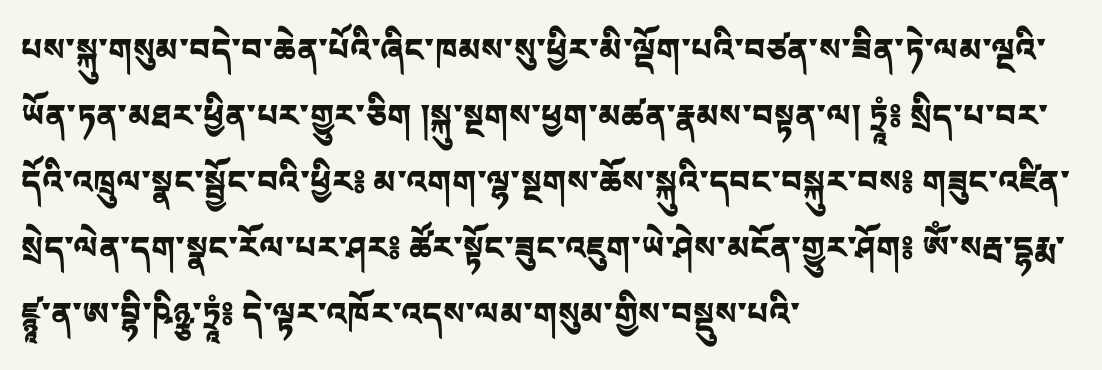པས་སྐུ་གསུམ་བདེ་བ་ཆེན་པོའི་ཞིང་ཁམས་སུ་ཕྱིར་མི་ལྡོག་པའི་བཙན་ས་ཟིན་ཏེ་ལམ་ལྔའི་ཡོན་ཏན་མཐར་ཕྱིན་པར་གྱུར་ཅིག །སྐུ་སྔགས་ཕྱག་མཚན་རྣམས་བསྟན་ལ། ཏྲཱཾ༔ སྲིད་པ་བར་དོའི་འཁྲུལ་སྣང་སྦྱོང་བའི་ཕྱིར༔ མ་འགག་ལྷ་སྔགས་ཆོས་སྐུའི་དབང་བསྐུར་བས༔ གཟུང་འཛིན་སྲེད་ལེན་དག་སྣང་རོལ་པར་ཤར༔ ཚོར་སྟོང་ཟུང་འཇུག་ཡེ་ཤེས་མངོན་གྱུར་ཤོག༔ ཨོཾ་སརྦ་དྷརྨ་ཛྙཱ་ན་ཨ་བྷི་ཥིཉྩ་ཏྲཱཾ༔ དེ་ལྟར་འཁོར་འདས་ལམ་གསུམ་གྱིས་བསྡུས་པའི་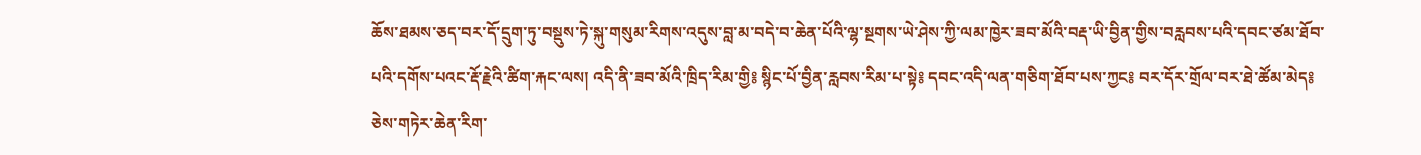ཆོས་ཐམས་ཅད་བར་དོ་དྲུག་ཏུ་བསྡུས་ཏེ་སྐུ་གསུམ་རིགས་འདུས་བླ་མ་བདེ་བ་ཆེན་པོའི་ལྷ་སྔགས་ཡེ་ཤེས་ཀྱི་ལམ་ཁྱེར་ཟབ་མོའི་བརྡ་ཡི་བྱིན་གྱིས་བརླབས་པའི་དབང་ཙམ་ཐོབ་པའི་དགོས་པའང་རྡོ་རྗེའི་ཚིག་རྐང་ལས། འདི་ནི་ཟབ་མོའི་ཁྲིད་རིམ་གྱི༔ སྙིང་པོ་བྱིན་རླབས་རིམ་པ་སྟེ༔ དབང་འདི་ལན་གཅིག་ཐོབ་པས་ཀྱང༔ བར་དོར་གྲོལ་བར་ཐེ་ཚོམ་མེད༔ ཅེས་གཏེར་ཆེན་རིག་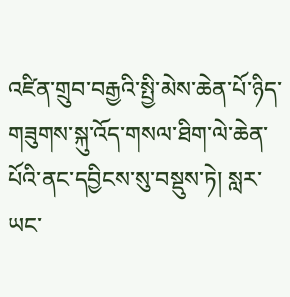འཛིན་གྲུབ་བརྒྱའི་སྤྱི་མེས་ཆེན་པོ་ཉིད་གཟུགས་སྐུ་འོད་གསལ་ཐིག་ལེ་ཆེན་པོའི་ནང་དབྱིངས་སུ་བསྡུས་ཏེ། སླར་ཡང་